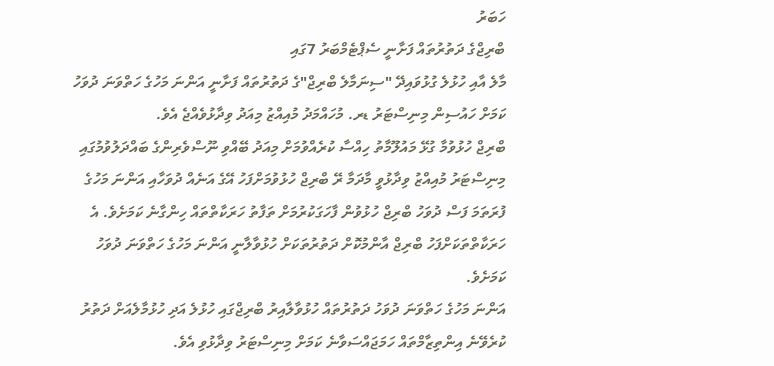ހަބަރު
ބްރިޖްގެ ދަތުރުތައް ފަށާނީ ސެޕްޓެމްބަރު 7ގައި
މާލެ އާއި ހުޅުލެ ގުޅުވައިދޭ "ސިނަމާލެ ބްރިޖް"ގެ ދަތުރުތައް ފަށާނީ އަންނަ މަހުގެ ހަތްވަނަ ދުވަހު ކަމަށް ހައުސިން މިނިސްޓަރު ޑރ. މުހައްމަދު މުއިއްޒު މިއަދު ވިދާޅުވެއްޖެ އެވެ.
ބްރިޖް ހުޅުވުމާ ގުޅޭ މައުލޫމާތު ހިއްސާ ކުރެއްވުމަށް މިއަދު ބޭއްވި ނޫސްވެރިންގެ ބައްދަލުވުމުގައި މިނިސްޓަރު މުއިއްޒު ވިދާޅުވީ މާދަމާ ރޭ ބްރިޖް ހުޅުވުމަށްފަހު އޭގެ އަނެއް ދުވަހާއި އަންނަ މަހުގެ ފުރަތަމަ ފަސް ދުވަހު ބްރިޖް ހުޅުވުން ފާހަގަކުރުމަށް ތަފާތު ހަރަކާތްތައް ހިންގާނެ ކަމަށެވެ. އެ ހަރަކާތްތަކަށްފަހު ބްރިޖް އާންމުކޮށް ދަތުރުތަކަށް ހުޅުވާލާނީ އަންނަ މަހުގެ ހަތްވަނަ ދުވަހު ކަމަށެވެ.
އަންނަ މަހުގެ ހަތްވަނަ ދުވަހު ދަތުރުތައް ހުޅުވާލާއިރު ބްރިޖްގައި ހުޅުލެ އަދި ހުޅުމާލެއަށް ދަތުރު ކުރެވޭނެ އިންތިޒާމްތައް ހަމަޖައްސަވާނެ ކަމަށް މިނިސްޓަރު ވިދާޅުވި އެވެ.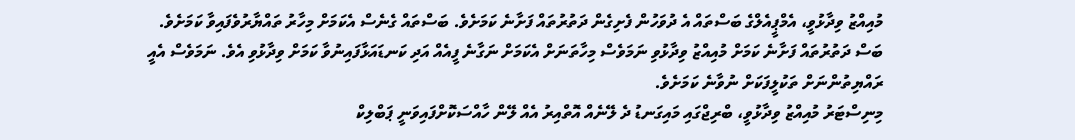މުއިއްޒު ވިދާޅުވީ، އެމްޕީއެލްގެ ބަސްތައް އެ ދުވަހުން ފެށިގެން ދަތުރުތައް ފަށާނެ ކަމަށެވެ. ބަސްތައް ގެނެސް އެކަމަށް މިހާރު ތައްޔާރުވެފައިވާ ކަމަށެވެ.
ބަސް ދަތުރުތައް ފަށާނެ ކަމަށް މުއިއްޒު ވިދާޅުވި ނަމަވެސް މިހާތަނަށް އެކަމަށް ނަގާނެ ފީއެއް އަދި ކަނޑައަޅާފައިނުވާ ކަމަށް ވިދާޅުވި އެވެ. ނަމަވެސް އެއީ ރައްޔިތުންނަށް ތަކުލީފަކަށް ނުވާނެ ކަމަށެވެ.
މިނިސްޓަރު މުއިއްޒު ވިދާޅުވީ، ބްރިޖްގައި މައިގަނޑު ދެ ލޭނެއް އޮތްއިރު އެއް ލޭން ހާއްސަކޮށްފައިވަނީ ޕަބްލިކް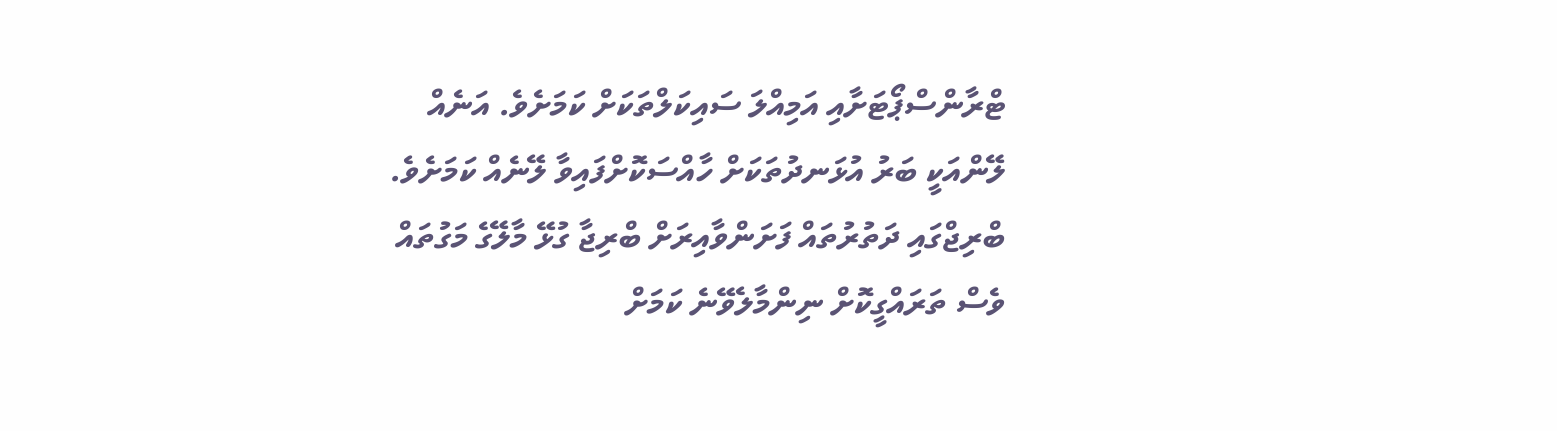ޓްރާންސްޕޯޓަށާއި އަމިއްލަ ސައިކަލްތަކަށް ކަމަށެވެ. އަނެއް ލޭންއަކީ ބަރު އުޅަނދުތަކަށް ހާއްސަކޮށްފައިވާ ލޭނެއް ކަމަށެވެ.
ބްރިޖްގައި ދަތުރުތައް ފަށަންވާއިރަށް ބްރިޖާ ގުޅޭ މާލޭގެ މަގުތައް ވެސް ތަރައްގީކޮށް ނިންމާލެވޭނެ ކަމަށް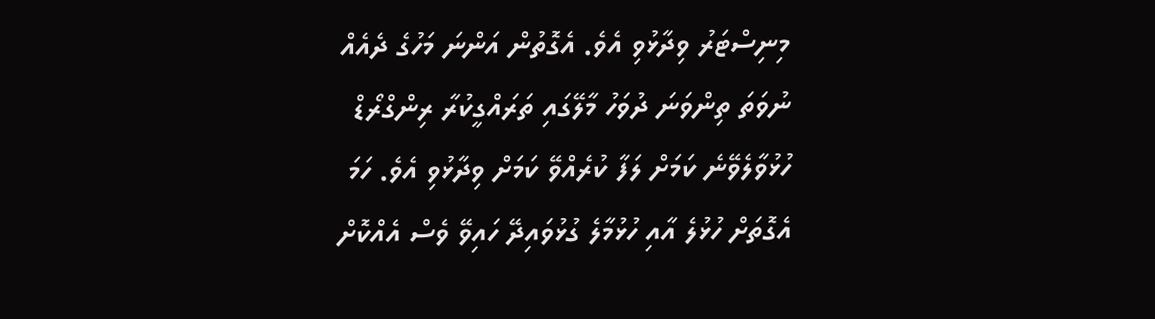މިނިސްޓަރު ވިދާޅުވި އެވެ. އެގޮތުން އަންނަ މަހުގެ ދެއެއް ނުވަތަ ތިންވަނަ ދުވަހު މާލޭގައި ތަރައްގީކުރާ ރިންގްރޯޑް ހުޅުވާލެވޭނެ ކަމަށް ލަފާ ކުރެއްވޭ ކަމަށް ވިދާޅުވި އެވެ. ހަމަ އެގޮތަށް ހުޅުލެ އާއި ހުޅުމާލެ ގުޅުވައިދޭ ހައިވޭ ވެސް އެއްކޮށް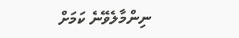ނިންމާލެވޭނެ ކަމަށް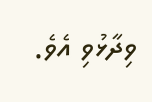ވިދާޅުވި އެވެ.